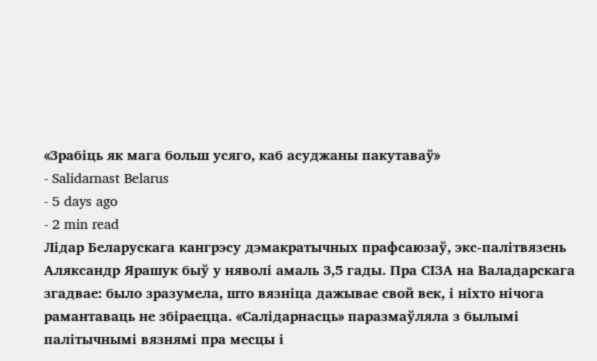«Зрабіць як мага больш усяго, каб асуджаны пакутаваў»
- Salidarnast Belarus
- 5 days ago
- 2 min read
Лідар Беларускага кангрэсу дэмакратычных прафсаюзаў, экс-палітвязень Аляксандр Ярашук быў у няволі амаль 3,5 гады. Пра СІЗА на Валадарскага згадвае: было зразумела, што вязніца дажывае свой век, і ніхто нічога рамантаваць не збіраецца. «Салідарнасць» паразмаўляла з былымі палітычнымі вязнямі пра месцы і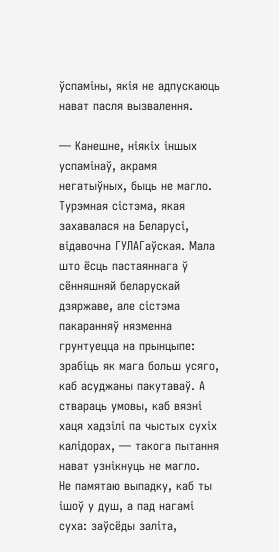ўспаміны, якія не адпускаюць нават пасля вызвалення.

— Канешне, ніякіх іншых успамінаў, акрамя негатыўных, быць не магло. Турэмная сістэма, якая захавалася на Беларусі, відавочна ГУЛАГаўская. Мала што ёсць пастаяннага ў сённяшняй беларускай дзяржаве, але сістэма пакаранняў нязменна грунтуецца на прынцыпе: зрабіць як мага больш усяго, каб асуджаны пакутаваў. А ствараць умовы, каб вязні хаця хадзілі па чыстых сухіх калідорах, — такога пытання нават узнікнуць не магло.
Не памятаю выпадку, каб ты ішоў у душ, а пад нагамі суха: заўсёды заліта,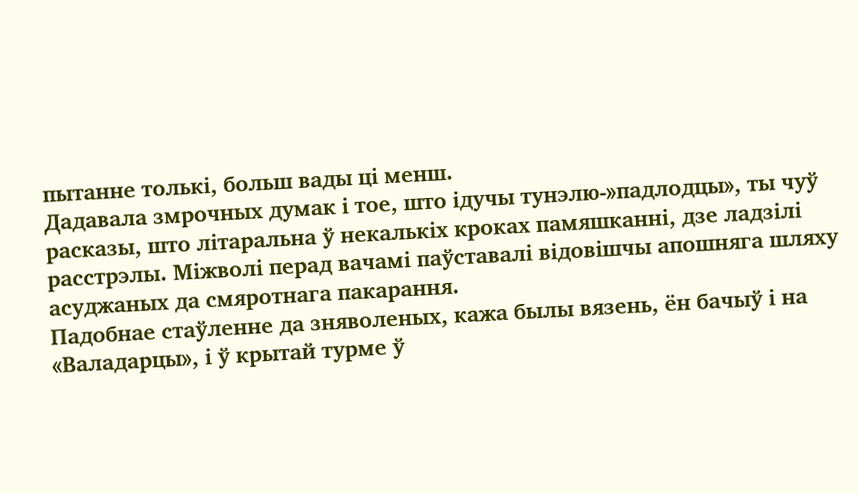пытанне толькі, больш вады ці менш.
Дадавала змрочных думак і тое, што ідучы тунэлю-»падлодцы», ты чуў расказы, што літаральна ў некалькіх кроках памяшканні, дзе ладзілі расстрэлы. Міжволі перад вачамі паўставалі відовішчы апошняга шляху асуджаных да смяротнага пакарання.
Падобнае стаўленне да зняволеных, кажа былы вязень, ён бачыў і на «Валадарцы», і ў крытай турме ў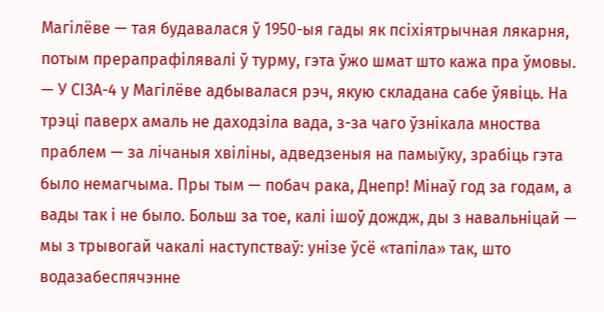Магілёве — тая будавалася ў 1950-ыя гады як псіхіятрычная лякарня, потым прерапрафілявалі ў турму, гэта ўжо шмат што кажа пра ўмовы.
— У СІЗА-4 у Магілёве адбывалася рэч, якую складана сабе ўявіць. На трэці паверх амаль не даходзіла вада, з-за чаго ўзнікала мноства праблем — за лічаныя хвіліны, адведзеныя на памыўку, зрабіць гэта было немагчыма. Пры тым — побач рака, Днепр! Мінаў год за годам, а вады так і не было. Больш за тое, калі ішоў дождж, ды з навальніцай — мы з трывогай чакалі наступстваў: унізе ўсё «тапіла» так, што водазабеспячэнне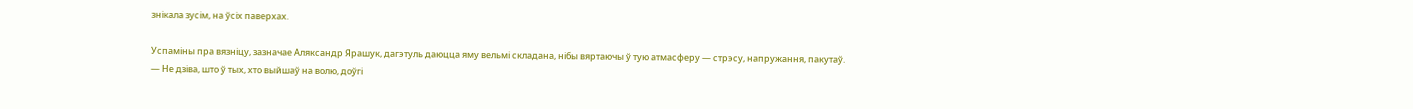знікала зусім, на ўсіх паверхах.

Успаміны пра вязніцу, зазначае Аляксандр Ярашук, дагэтуль даюцца яму вельмі складана, нібы вяртаючы ў тую атмасферу — стрэсу, напружання, пакутаў.
— Не дзіва, што ў тых, хто выйшаў на волю, доўгі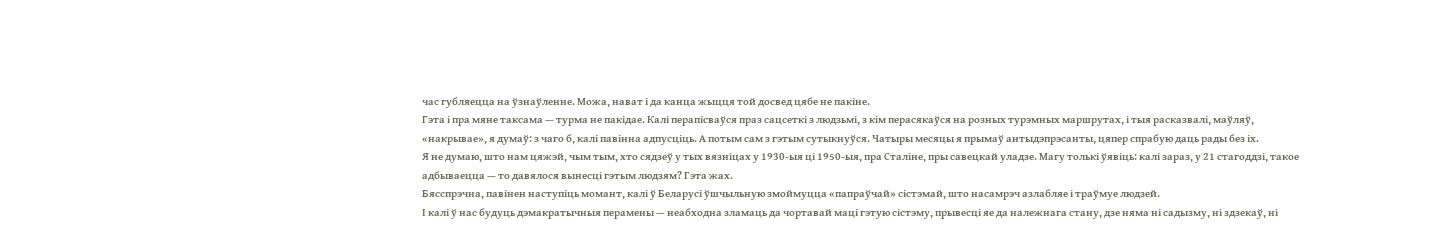час губляецца на ўзнаўленне. Можа, нават і да канца жыцця той досвед цябе не пакіне.
Гэта і пра мяне таксама — турма не пакідае. Калі перапісваўся праз сацсеткі з людзьмі, з кім перасякаўся на розных турэмных маршрутах, і тыя расказвалі, маўляў, «накрывае», я думаў: з чаго б, калі павінна адпусціць. А потым сам з гэтым сутыкнуўся. Чатыры месяцы я прымаў антыдэпрэсанты, цяпер спрабую даць рады без іх.
Я не думаю, што нам цяжэй, чым тым, хто сядзеў у тых вязніцах у 1930-ыя ці 1950-ыя, пра Сталіне, пры савецкай уладзе. Магу толькі ўявіць: калі зараз, у 21 стагоддзі, такое адбываецца — то давялося вынесці гэтым людзям? Гэта жах.
Бясспрэчна, павінен наступіць момант, калі ў Беларусі ўшчыльную змоймуцца «папраўчай» сістэмай, што насамрэч азлабляе і траўмуе людзей.
І калі ў нас будуць дэмакратычныя перамены — неабходна зламаць да чортавай маці гэтую сістэму, прывесці яе да належнага стану, дзе няма ні садызму, ні здзекаў, ні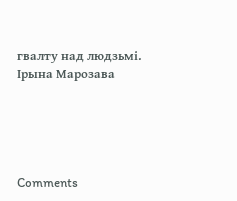гвалту над людзьмі.
Ірына Марозава





Comments